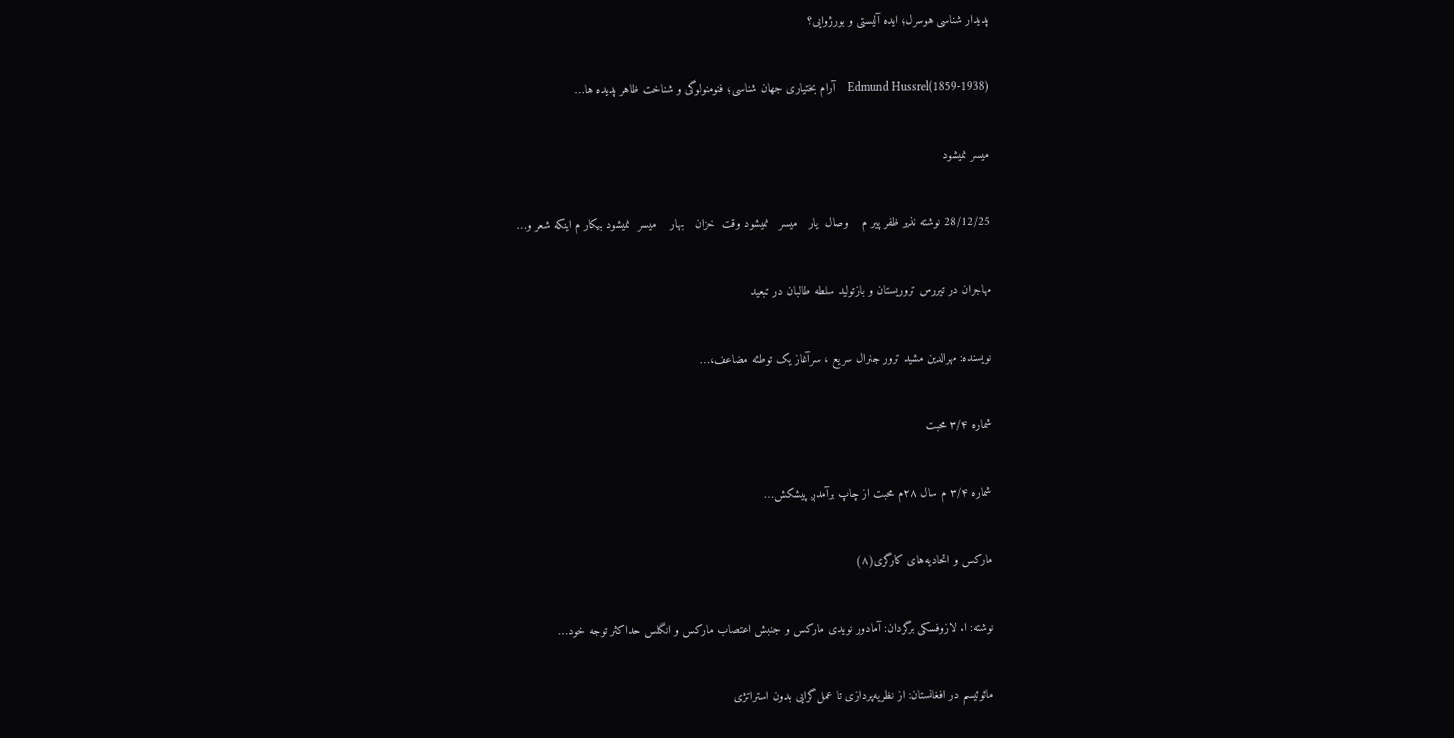پدیدار شناسی هوسرل؛ ایده آلیستی و بورژوایی؟

Edmund Hussrel(1859-1938)    آرام بختیاری جهان شناسی؛ فنومنولوگی و شناخت ظاهر پدیده ها…

ميسر نميشود

28/12/25 نوشته نذير ظفر پير م    وصال  يار   ميسر   نميشود وقت  خزان   بهار    ميسر  نميشود بيكار م اينكه شعر و…

مهاجران در تیررس تروریستان و بازتولید سلطه طالبان در تبعید

نویسنده: مهرالدین مشید ترور جنرال سریع ، سرآغاز یک توطئه مضاعف،…

شماره ۳/۴ محبت

شماره ۳/۴ م سال ۲۸م محبت از چاپ برآمدږ پیشکش…

مارکس و اتحادیه‌های کارگری(۸)

نوشته: ا. لازوفسکی برگردان: آمادور نویدی مارکس و جنبش اعتصاب مارکس و انگلس حداکثر توجه خود…

مائوئیسم در افغانستان: از نظریه‌پردازی تا عمل‌گرایی بدون استراتژی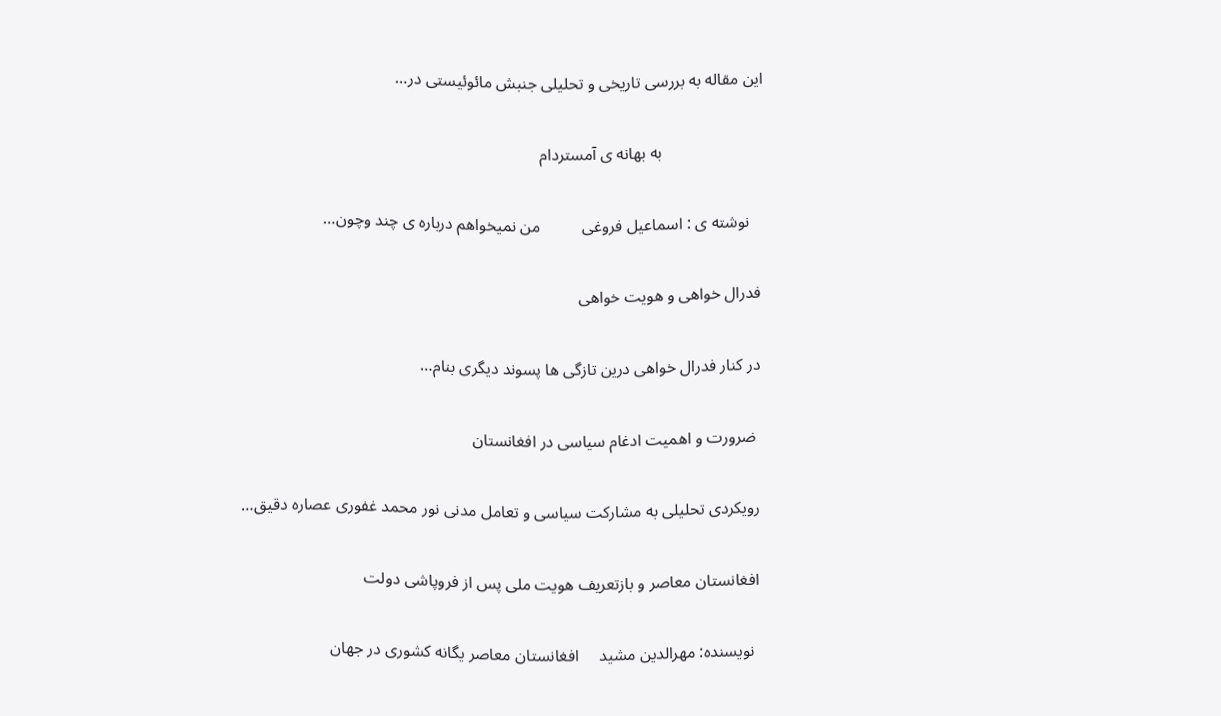این مقاله به بررسی تاریخی و تحلیلی جنبش مائوئیستی در…

                        به بهانه ی آمستردام

   نوشته ی : اسماعیل فروغی          من نمیخواهم درباره ی چند وچون…

فدرال خواهی و هویت خواهی

در کنار فدرال خواهی درین تازگی ها پسوند دیگری بنام…

 ضرورت و اهمیت ادغام سیاسی در افغانستان

رویکردی تحلیلی به مشارکت سیاسی و تعامل مدنی نور محمد غفوری عصاره دقیق…

افغانستان معاصر و بازتعریف هویت ملی پس از فروپاشی دولت

 نویسنده: مهرالدین مشید     افغانستان معاصر یگانه کشوری در جهان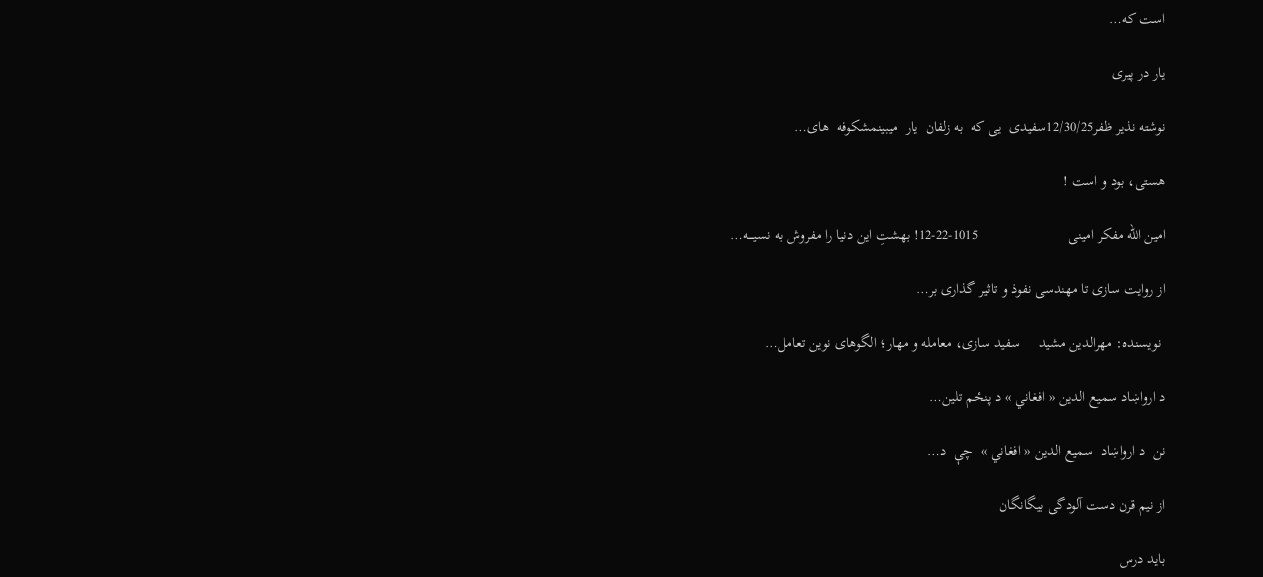است که…

یار در پیری

نوشته نذیر ظفر12/30/25سفیدی  يى که  به زلفان  یار  میبینمشکوفه  هاى…

هستی، بود و است !

امین الله مفکر امینی                        1015-22-12! بهشتِ این دنیا را مفروش به نسیــــه…

از روایت سازی تا مهندسی نفوذ و تاثیر گذاری بر…

 نویسنده: مهرالدین مشید     سفید سازی، معامله و مهار؛ الگوهای نوین تعامل…

د ارواښاد سمیع الدین « افغاني » د پنځم تلین…

نن  د ارواښاد  سمیع الدین « افغاني »  چې  د…

از نیم قرن دست آلودگی بیگانگان

باید درس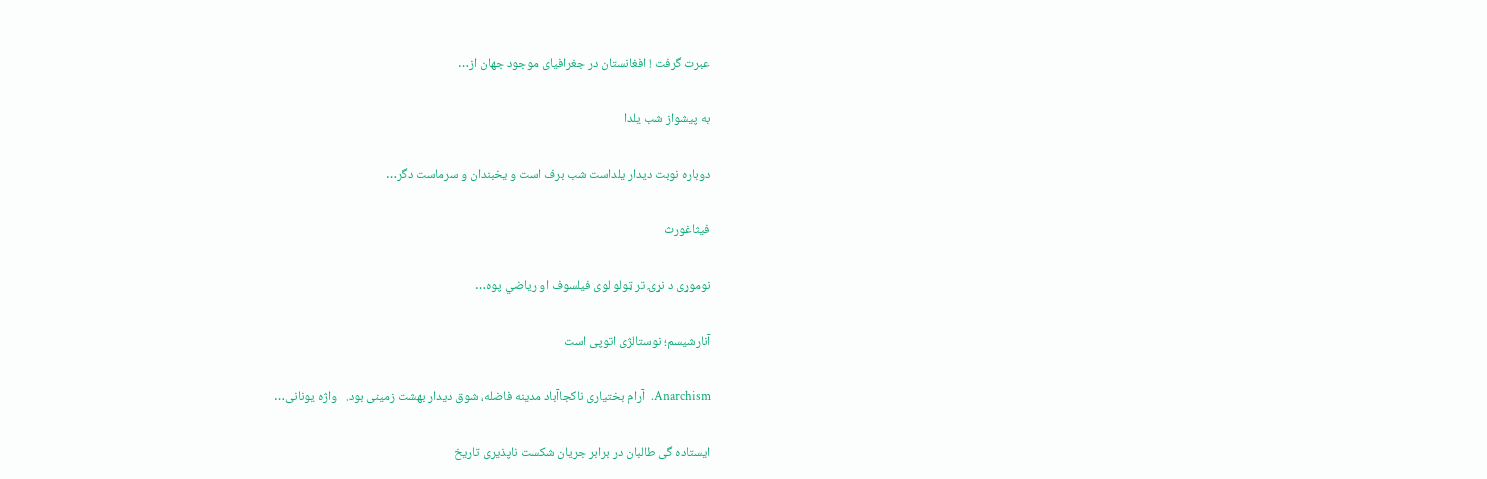عبرت گرفت ! افغانستان در جغرافیای موجود جهان از…

به پیشواز شب یلدا

دوباره نوبت دیدار یلداست شب برف است و یخبندان و سرماست دگر…

فیثاغورث

نوموړی د نړۍ تر ټولو لوی فیلسوف او ریاضي پوه…

آنارشیسم؛ نوستالژی اتوپی است

Anarchism.  آرام بختیاری ناکجاآباد مدینه فاضله، شوق دیدار بهشت زمینی بود.   واژه یونانی…

ایستاده گی طالبان در برابر جریان شکست ناپذیری تاریخ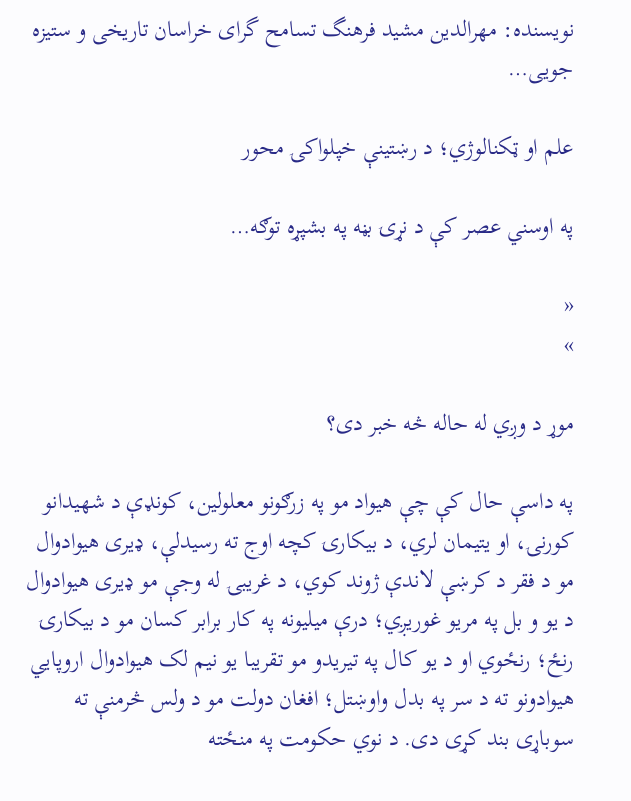نویسنده: مهرالدین مشید فرهنگ تسامح گرای خراسان تاریخی و ستیزه جویی…

علم او ټکنالوژي؛ د رښتینې خپلواکۍ محور

په اوسني عصر کې د نړۍ بڼه په بشپړه توګه…

«
»

موړ د وږي له حاله څه خبر دی؟

په داسې حال کې چې هيواد مو په زرګونو معلولين، کونډې د شهيدانو کورنۍ، او يتيمان لري، د بيکارۍ کچه اوج ته رسيدلې، ډیری هيوادوال مو د فقر د کرښې لاندې ژوند کوي، د غريبۍ له وجې مو ډیری هيوادوال د یو و بل په مريو غوريږي؛ درې ميليونه په کار برابر کسان مو د بيکارۍ رنځ؛ رنځوي او د يو کال په تيريدو مو تقريبا يو نيم لک هيوادوال اروپايي هيوادونو ته د سر په بدل واوښتل؛ افغان دولت مو د ولس څرمنې ته سوباړی بند کړی دی. د نوي حکومت په منځته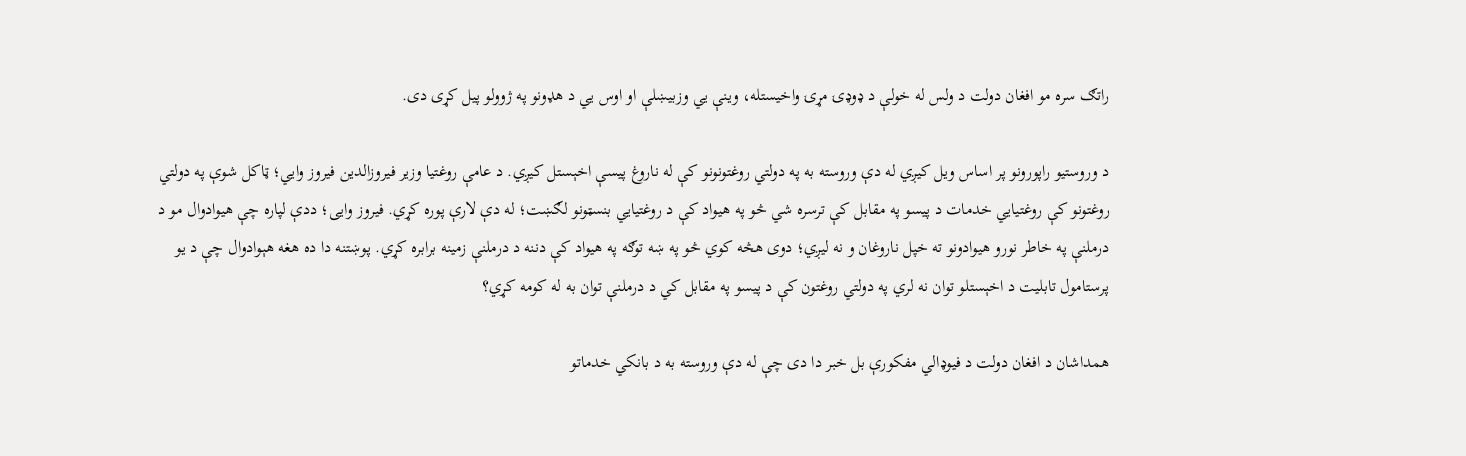راتګ سره مو افغان دولت د ولس له خولې د ډوډۍ مړۍ واخيستله، وينې يي وزبيښلې او اوس يي د هډونو په ژوولو پيل کړی دی.

د وروستيو راپورونو پر اساس ويل کيږي له دې وروسته به په دولتي روغتونونو کې له ناروغ پیسې اخېستل کیږي. د عامې روغتيا وزير فيروزالدين فيروز وايي؛ ټاکل شوې په دولتي روغتونو کې روغتيايي خدمات د پيسو په مقابل کې ترسره شي څو په هيواد کې د روغتيايي بنسټونو لګښت؛ له دې لارې پوره کړي. فیروز وايی؛ ددې لپاره چې هيوادوال مو د درملنې په خاطر نورو هيوادونو ته خپل ناروغان و نه ليږي؛ دوی هڅه کوي څو په ښه توګه په هيواد کې دننه د درملنې زمينه برابره کړي. پوښتنه دا ده هغه هېوادوال چې د یو پرستامول تابلیت د اخېستلو توان نه لري په دولتي روغتون کې د پیسو په مقابل کي د درملنې توان به له کومه کړي؟

همداشان د افغان دولت د فيوډالي مفکورې بل خبر دا دی چې له دې وروسته به د بانکي خدماتو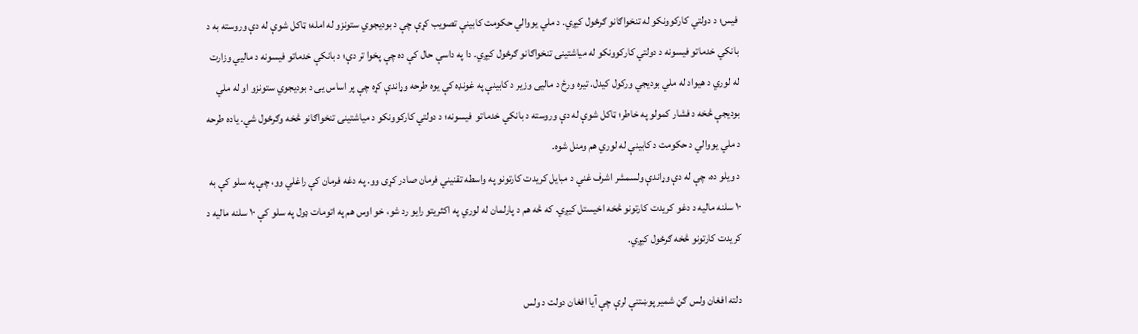فیس؛ د دولتي کارکوونکو له تنخواګانو ګرځول کيږي. د ملي یووالي حکومت کابينې تصويب کړې چې د بوديجوي ستونزو له امله؛ ټاکل شوې له دې وروسته به د بانکي خدماتو فيسونه د دولتي کارکوونکو له مياشتينۍ تنخواګانو ګرځول کيږي. دا په داسې حال کې ده چې پخوا تر دې؛ د بانکې خدماتو فيسونه د ماليي وزارت له لوري د هيواد له ملي بوديجي ورکول کيدل. تیره ورځ د ماليی وزير د کابينې په غونډه کې يوه طرحه وړاندې کړه چې پر اساس يی د بوديجوي ستونزو او له ملي بوديجې څخه د فشار کمولو په خاطر؛ ټاکل شوې له دې وروسته د بانکي خدماتو  فيسونه؛ د دولتي کارکوونکو د مياشتينۍ تنخواګانو څخه وګرځول شي. ياده طرحه د ملي يووالي د حکومت د کابينې له لوري هم ومنل شوه.
د ویلو ده، چې له دې وړاندې ولسمشر اشرف غني د مبایل کریدت کارتونو په واسطه تقنيني فرمان صادر کړی وو. په دغه فرمان کې راغلي وو، چې په سلو کې به ۱۰ سلنه مالیه د دغو کریدت کارتونو څخه اخیستل کيږي. که څه هم د پارلمان له لوري په اکثريتو رايو رد شو، خو اوس هم په اتومات ډول په سلو کې ۱۰ سلنه مالیه د کریدت کارتونو څخه ګرځول کيږي.

دلته افغان ولس ګڼ شمير پوښتنې لرې چې آيا افغان دولت د ولس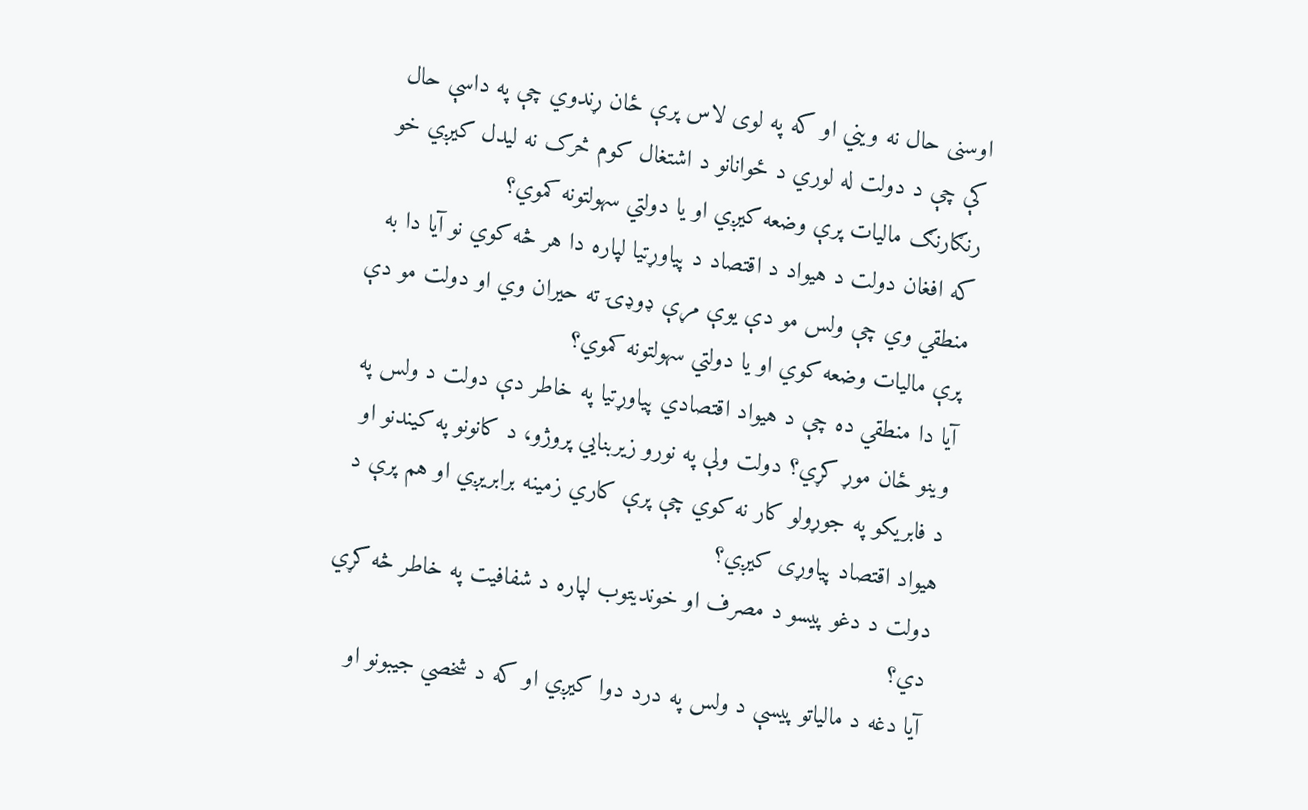اوسنی حال نه ويني او که په لوی لاس پرې ځان ړندوي چې په داسې حال کې چې د دولت له لوري د ځوانانو د اشتغال کوم څرک نه ليدل کيږي خو رنګارنګ ماليات پرې وضعه کیږي او يا دولتي سهولتونه کموي؟
که افغان دولت د هيواد د اقتصاد د پياوړتيا لپاره دا هر څه کوي نو آيا دا به منطقي وي چې ولس مو دې يوې مړې ډوډۍ ته حيران وي او دولت مو دې پرې ماليات وضعه کوي او يا دولتي سهولتونه کموي؟
آيا دا منطقي ده چې د هيواد اقتصادي پياوړتيا په خاطر دې دولت د ولس په وينو ځان موړ کړي؟ دولت ولې په نورو زيربنايي پروژو، د کانونو په کيندنو او د فابريکو په جوړولو کار نه کوي چې پرې کاري زمينه برابريږي او هم پرې د هيواد اقتصاد پياوړی کيږي؟
دولت د دغو پيسو د مصرف او خونديتوب لپاره د شفافيت په خاطر څه کړي دي؟
آيا دغه د مالياتو پیسې د ولس په درد دوا کيږي او که د شخصي جيبونو او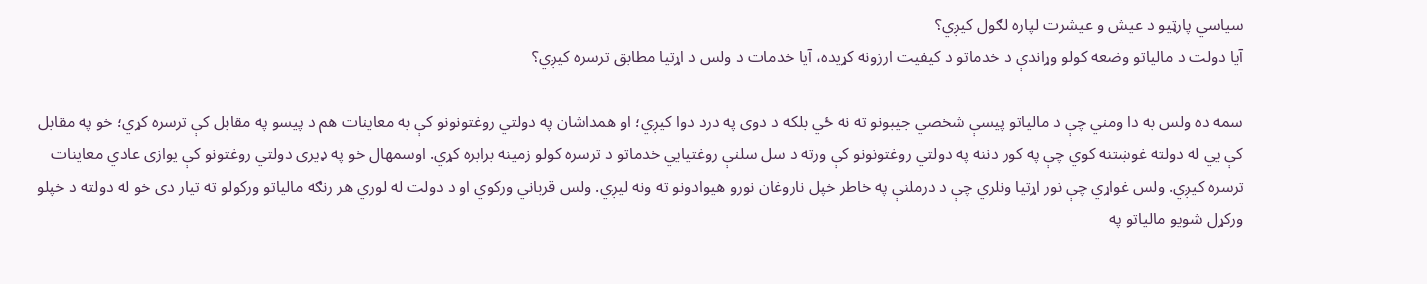سياسي پارټيو د عیش و عيشرت لپاره لګول کيږي؟
آيا دولت د مالياتو وضعه کولو وړاندې د خدماتو د کيفيت ارزونه کړيده، آيا خدمات د ولس د اړتيا مطابق ترسره کيږي؟

سمه ده ولس به دا ومني چې د مالياتو پيسې شخصي جيبونو ته نه ځي بلکه د دوی په درد دوا کيږي؛ او همداشان په دولتي روغتونونو کې به معاينات هم د پيسو په مقابل کې ترسره کړي؛ خو په مقابل کې يي له دولته غوښتنه کوي چې په کور دننه په دولتي روغتونونو کې ورته د سل سلنې روغتيايي خدماتو د ترسره کولو زمينه برابره کړي. اوسمهال خو په ډیری دولتي روغتونو کې يوازی عادي معاينات ترسره کیږي. ولس غواړي چې نور اړتيا ونلري چې د درملنې په خاطر خپل ناروغان نورو هيوادونو ته ونه ليږي. ولس قرباني ورکوي او د دولت له لوري هر رنګه مالياتو ورکولو ته تيار دی خو له دولته د خپلو ورکړل شویو مالياتو په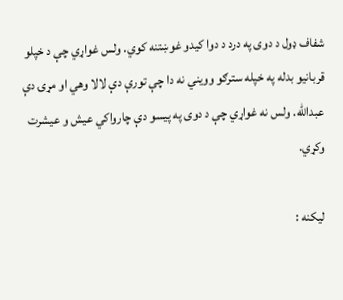شفاف ډول د دوی په درد د دوا کيدو غوښتنه کوي. ولس غواړي چې د خپلو قربانيو بدله په خپله سترګو وویني نه دا چې تورې دې لالا وهي او مړۍ دې عبدالله. ولس نه غواړي چې د دوی په پيسو دې چارواکي عيش و عيشرت وکړي.

لیکنه :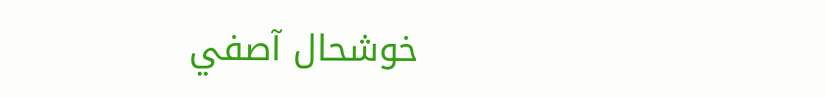خوشحال آصفي